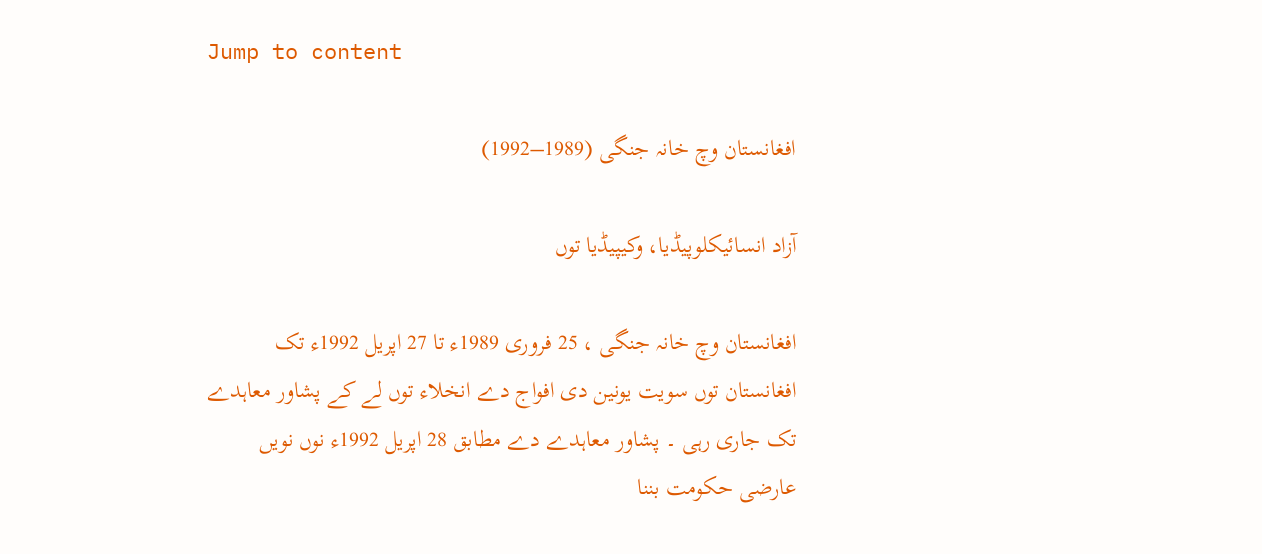Jump to content

افغانستان وچ خانہ جنگی (1989–1992)

آزاد انسائیکلوپیڈیا، وکیپیڈیا توں

افغانستان وچ خانہ جنگی ، 25 فروری 1989ء تا 27 اپریل 1992ء تک افغانستان توں سویت یونین دی افواج دے انخلاء توں لے کے پشاور معاہدے تک جاری رہی ۔ پشاور معاہدے دے مطابق 28 اپریل 1992ء نوں نويں عارضی حکومت بننا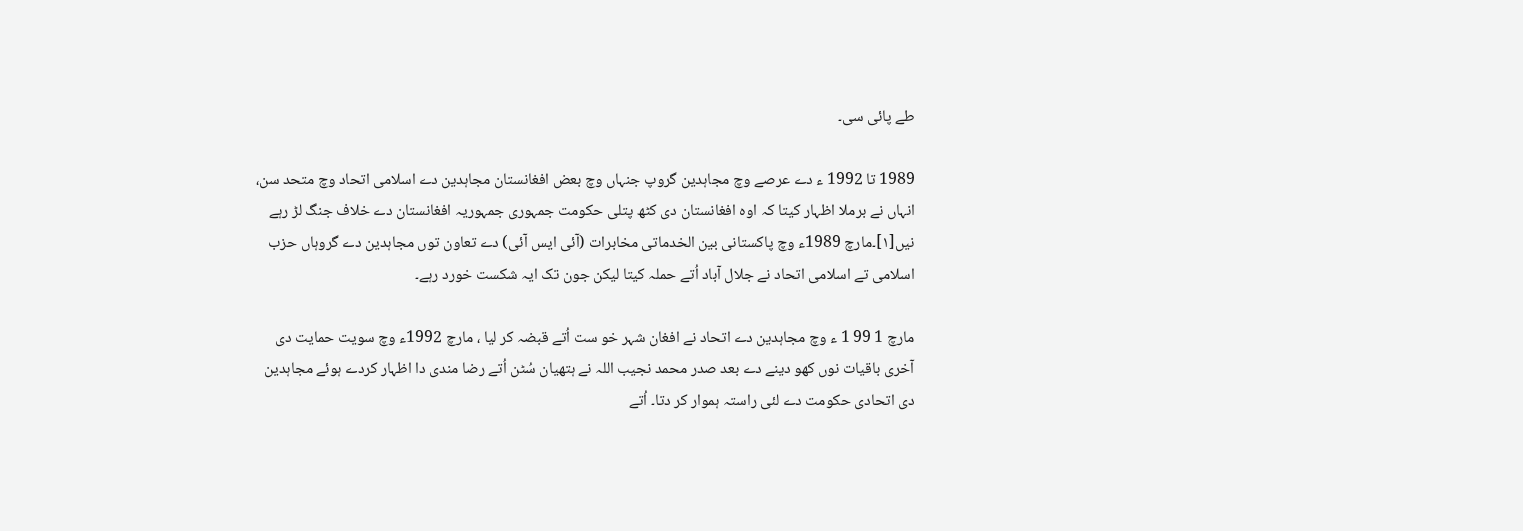طے پائی سی۔

1989 تا 1992 ء دے عرصے وچ مجاہدین گروپ جنہاں وچ بعض افغانستان مجاہدین دے اسلامی اتحاد وچ متحد سن، انہاں نے برملا اظہار کيتا کہ اوہ افغانستان دی کٹھ پتلی حکومت جمہوری جمہوریہ افغانستان دے خلاف جنگ لڑ رہے نيں[۱]۔مارچ 1989ء وچ پاکستانی بین الخدماتی مخابرات (آئی ایس آئی) دے تعاون توں مجاہدین دے گروہاں حزب اسلامی تے اسلامی اتحاد نے جلال آباد اُتے حملہ کيتا لیکن جون تک ایہ شکست خورد رہے۔

مارچ 1 99 1 ء وچ مجاہدین دے اتحاد نے افغان شہر خو ست اُتے قبضہ کر ليا ، مارچ 1992ء وچ سویت حمایت دی آخری باقیات نوں کھو دینے دے بعد صدر محمد نجیب اللہ نے ہتھیان سُٹن اُتے رضا مندی دا اظہار کردے ہوئے مجاہدین دی اتحادی حکومت دے لئی راستہ ہموار کر دتا۔ اُتے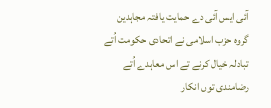آئی ایس آئی دے حمایت یافتہ مجاہدین گروہ حزب اسلامی نے اتحادی حکومت اُتے تبادلہ خیال کرنے تے اس معاہدے اُتے رضامندی توں انکار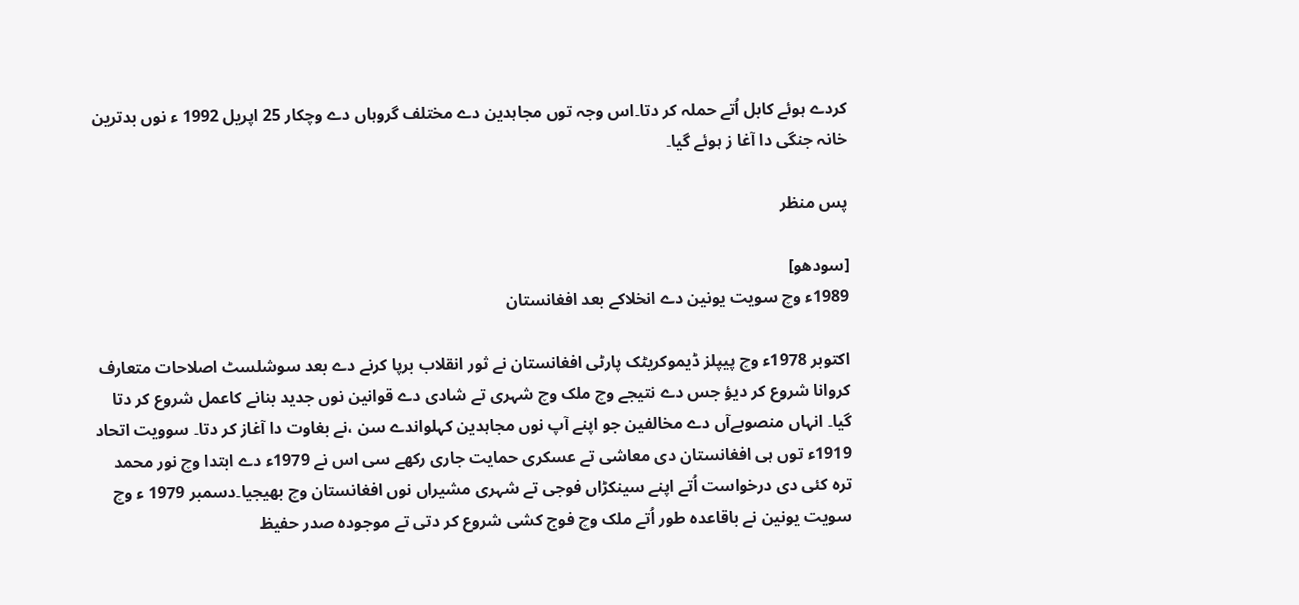کردے ہوئے کابل اُتے حملہ کر دتا۔اس وجہ توں مجاہدین دے مختلف گروہاں دے وچکار 25 اپریل 1992 ء نوں بدترین خانہ جنگی دا آغا ز ہوئے گیا۔

پس منظر

[سودھو]
1989ء وچ سویت یونین دے انخلاکے بعد افغانستان

اکتوبر 1978ء وچ پیپلز ڈیموکریٹک پارٹی افغانستان نے ثور انقلاب برپا کرنے دے بعد سوشلسٹ اصلاحات متعارف کروانا شروع کر دیؤ جس دے نتیجے وچ ملک وچ شہری تے شادی دے قوانین نوں جدید بنانے کاعمل شروع کر دتا گیا۔ انہاں منصوبےآں دے مخالفین جو اپنے آپ نوں مجاہدین کہلواندے سن ،نے بغاوت دا آغاز کر دتا۔ سوویت اتحاد 1919ء توں ہی افغانستان دی معاشی تے عسکری حمایت جاری رکھے سی اس نے 1979ء دے ابتدا وچ نور محمد ترہ کئی دی درخواست اُتے اپنے سینکڑاں فوجی تے شہری مشیراں نوں افغانستان وچ بھیجیا۔دسمبر 1979 ء وچ سویت یونین نے باقاعدہ طور اُتے ملک وچ فوج کشی شروع کر دتی تے موجودہ صدر حفیظ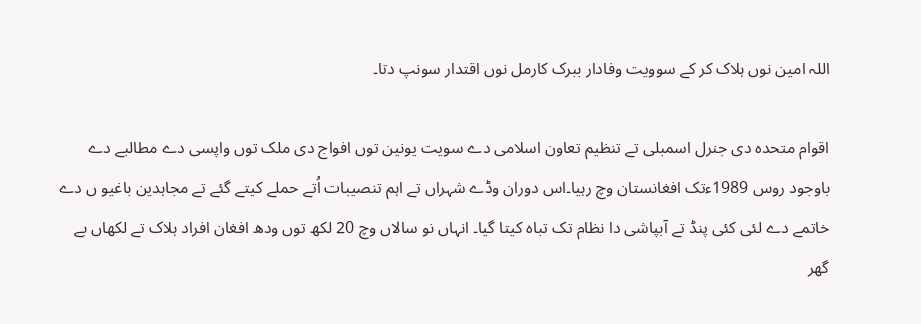اللہ امین نوں ہلاک کر کے سوویت وفادار ببرک کارمل نوں اقتدار سونپ دتا۔

اقوام متحدہ دی جنرل اسمبلی تے تنظیم تعاون اسلامی دے سویت یونین توں افواج دی ملک توں واپسی دے مطالبے دے باوجود روس 1989ءتک افغانستان وچ رہیا۔اس دوران وڈے شہراں تے اہم تنصیبات اُتے حملے کیتے گئے تے مجاہدین باغیو ں دے خاتمے دے لئی کئی پنڈ تے آبپاشی دا نظام تک تباہ کيتا گیا۔ انہاں نو سالاں وچ 20 لکھ توں ودھ افغان افراد ہلاک تے لکھاں بے گھر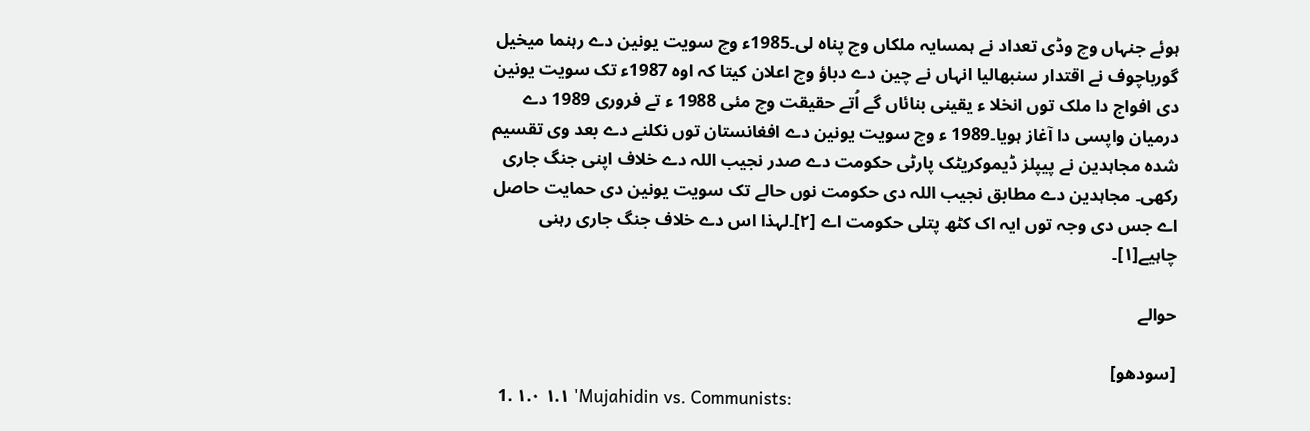ہوئے جنہاں وچ وڈی تعداد نے ہمسایہ ملکاں وچ پناہ لی۔1985ء وچ سویت یونین دے رہنما میخیل گورباچوف نے اقتدار سنبھالیا انہاں نے چین دے دباؤ وچ اعلان کيتا کہ اوہ 1987ء تک سویت یونین دی افواج دا ملک توں انخلا ء یقینی بنائاں گے اُتے حقیقت وچ مئی 1988 ء تے فروری 1989 دے درمیان واپسی دا آغاز ہويا۔1989 ء وچ سویت یونین دے افغانستان توں نکلنے دے بعد وی تقسیم شدہ مجاہدین نے پیپلز ڈیموکریٹک پارٹی حکومت دے صدر نجیب اللہ دے خلاف اپنی جنگ جاری رکھی۔ مجاہدین دے مطابق نجیب اللہ دی حکومت نوں حالے تک سویت یونین دی حمایت حاصل اے جس دی وجہ توں ایہ اک کٹھ پتلی حکومت اے [۲]۔لہذا اس دے خلاف جنگ جاری رہنی چاہیے[۱]۔

حوالے

[سودھو]
  1. ۱.۰ ۱.۱ 'Mujahidin vs. Communists: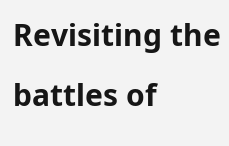Revisiting the battles of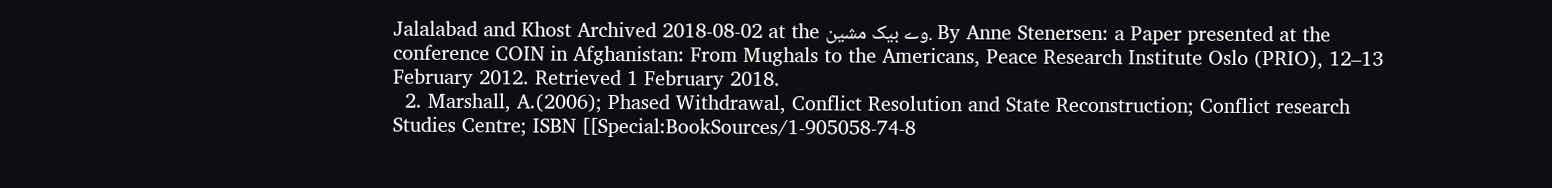Jalalabad and Khost Archived 2018-08-02 at the وے بیک مشین. By Anne Stenersen: a Paper presented at the conference COIN in Afghanistan: From Mughals to the Americans, Peace Research Institute Oslo (PRIO), 12–13 February 2012. Retrieved 1 February 2018.
  2. Marshall, A.(2006); Phased Withdrawal, Conflict Resolution and State Reconstruction; Conflict research Studies Centre; ISBN [[Special:BookSources/1-905058-74-8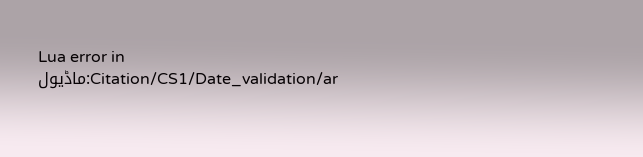Lua error in ماڈیول:Citation/CS1/Date_validation/ar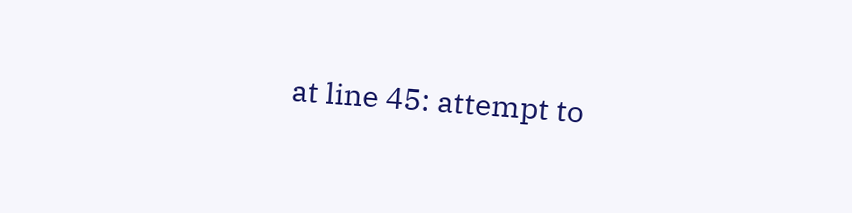at line 45: attempt to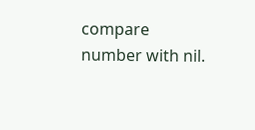compare number with nil.